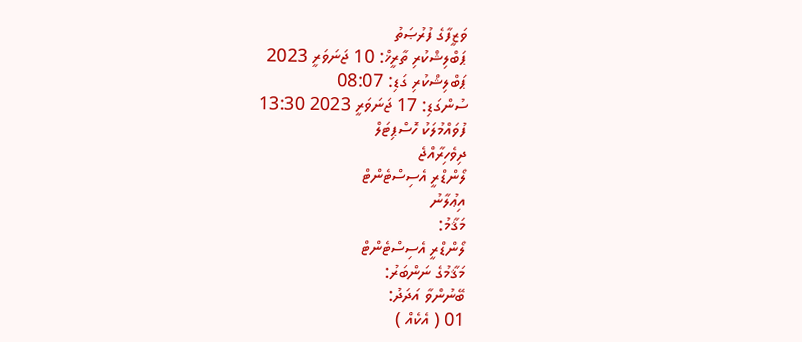ވަޒީފާގެ ފުރުޞަތު
ޕަބްލިޝްކުރި ތާރީޚް: 10 ޖަނަވަރީ 2023
ޕަބްލިޝްކުރި ގަޑި: 08:07
ސުންގަޑި: 17 ޖަނަވަރީ 2023 13:30
ފުވައްމުލަކު ހޮސްޕިޓަލް
ދިވެހިރާއްޖެ
ލޯންޑްރީ އެސިސްޓެންޓް
އިޢުލާނު
މަޤާމު:
ލޯންޑްރީ އެސިސްޓެންޓް
މަޤާމުގެ ނަންބަރު:
ބޭނުންވާ އަދަދު:
01 ( އެކެއް )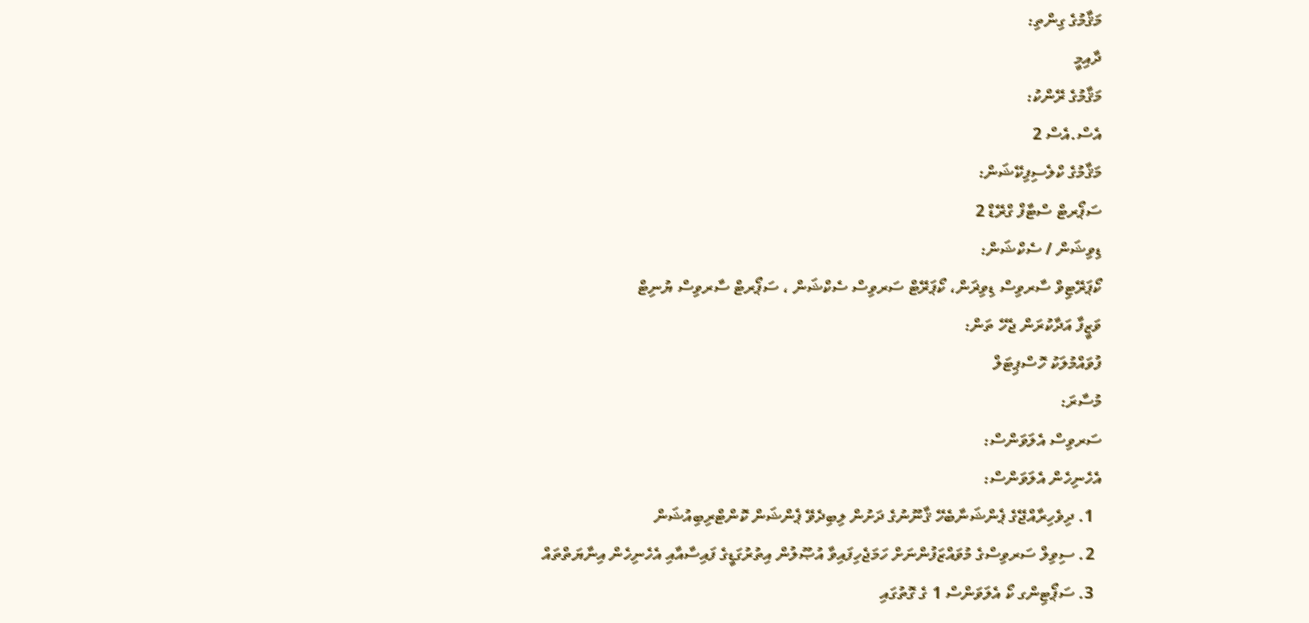މަޤާމުގެ ގިންތި:
ދާއިމީ
މަޤާމުގެ ރޭންކު:
އެސް.އެސް 2
މަޤާމުގެ ކްލެސިފިކޭޝަން:
ސަޕޯރޓް ސްޓާފް ގްރޭޑް 2
ޑިވިޝަން / ސެކްޝަން:
ކޯޕަރޭޓިވް ސާރވިސް ޑިވިޜަން، ކޯޕަރޭޓް ސަރވިސް ސެކްޝަން ، ސަޕޯރޓް ސާރވިސް ޔުނިޓް
ވަޒީފާ އަދާކުރަން ޖެހޭ ތަން:
ފުވައްމުލަކު ހޮސްޕިޓަލް
މުސާރަ:
ސަރވިސް އެލަވަންސް:
އެހެނިހެން އެލަވަންސް:
  1. ދިވެހިރާއްޖޭގެ ޕެންޝަނާބެހޭ ޤާނޫނުގެ ދަށުން ލިބިދެވޭ ޕެންޝަން ކޮންޓްރިބިއުޝަން
  2. ސިވިލް ސަރވިސްގެ މުވައްޒަފުންނަށް ހަމަޖެހިފައިވާ އުޞޫލުން އިތުރުގަޑީގެ ފައިސާއާއި އެހެނިހެން އިނާޔަތްތައް
  3. ސަޕޯޓިންގ ކޯ އެލަވަންސް 1 ގެ ގޮތުގައި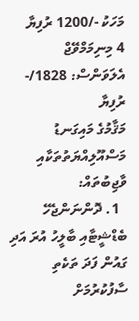މަހަކު -/1200 ރުފިޔާ
4 މިނިމަމްވޭޖް އެލަވަންސް: 1828/- ރުފިޔާ
މަޤާމުގެ މައިގަނޑު މަސްއޫލިއްޔަތުތަކާއި ވާޖިބުތައް:
  1. ދޮންނަންޖެހޭ ބެޑްޝީޓާއި ބާލީހު އުރަ އަދި ގައުން ފަދަ ތަކެތި ސާފުކުރުމަށް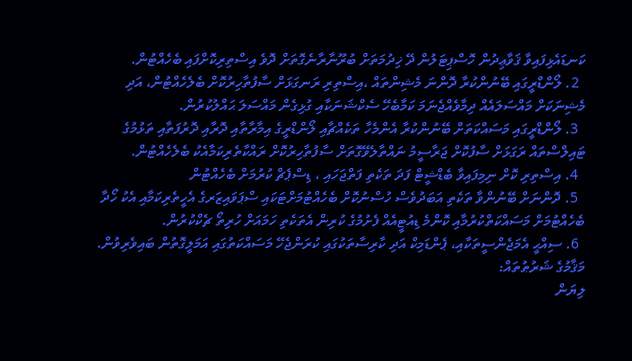ކަނޑައެޅިފައިވާ ޤަވާޢިދުން ހޮސްޕިޓަލުން ދޭ ޚިދުމަތަށް ބުރޫނާރާނެގޮތަށް ދޮވެ އިސްތިރިކޮށްފައި ބެހެއްޓުން.
  2. ލޯންޑްރީގައި ބޭނުންކުރާ ދޮންނަ މެޝިންތައް ،އިސްތިރި ރަނގަޅަށް ސާފުތާހިރުކޮށް ބެލެހެއްޓުން، އަދި މެޝިނަކަށް މައްސަލައެއް ދިމާވެއްޖެނަމަ ކަމާބެހޭ ސެކްޝަނަކާއި ގުޅިގެން މައްސަލަ ޙައްލުކުރުން.
  3. ލޯންޑްރީގައި މަސައްކަތަށް ބޭނުންކުރާ އެންމެހާ ތަކެއްޗާއި ލޯންޑްރީގެ އިމާރާތާއި ދޮރާއި ދޮރުފަތާއި ތަޅުމުގެ ޓައިލްސްތައް ރަގަޅަށް ސާފުކޮށް ޖަރާސީމު ނައްތާލެވޭގޮތަށް ސާފުތާހިރުކޮށް ރައްކާތެރިކަމާއެކު ބެލެހެއްޓުން.
  4. އިސްތިރި ކޮށް ނިމިފައިވާ ބެޑްޝީޓް ފަދަ ތަކެތި ފަތްޖަހައި ، ޑިސްޕެޗް ކުރުމަށް ބެހެއްޓުން
  5. ދޮންނަށް ބޭނުންވާ ތަކެތި އަބަދުވެސް ހުސްނުކޮށް ބެހެއްޓުމަށްޓަކައި ސްޕަވައިޒަރގެ އެހީތެރިކަމާއި އެކު ހޯދާ ބެހެއްޓުމަށް މަސައްކަތްކުރުމާއި ކޮންމެ ޑިއުޓީއެއް ފެށުމުގެ ކުރިން އެތަކެތި ހަމައަށް ހުރިތޯ ޗެކްކުރުން.
  6. ސިއްޙީ އެމަޖެންސީތަކާއި، ޕެންޑަމިކް އަދި ކާރިސާތަކުގައި ކުރަންޖެހޭ މަސައްކަތުގައި އަމަލީގޮތުން ބައިވެރިވުން.
މަޤާމުގެ ޝަރުޠުތައް:
ލިޔަން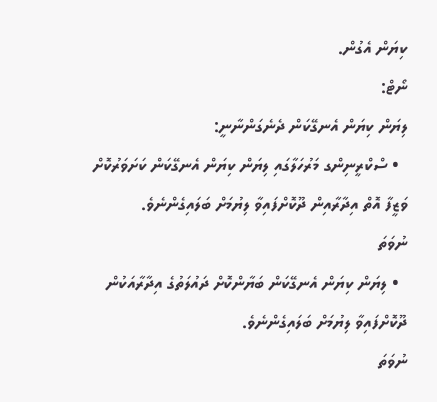ކިޔަން އެގުން.
ނޯޓް:
ލިޔަން ކިޔަން އެނގޭކަން ދެނެގަންނާނީ:
  • ސްކްރީނިންގ މަރުހަލާގައި ލިޔަން ކިޔަން އެނގޭކަން ކަށަވަރުކޮށް ވަޒީފާ އޮތް އިދާރާއިން ދޫކޮށްފައިވާ ލިޔުމަށް ބަލައިގެންނެވެ.
ނުވަތަ
  • ލިޔަން ކިޔަން އެނގޭކަން ބަޔާންކޮށް ދައުލަތުގެ އިދާރާއަކުން ދޫކޮށްފައިވާ ލިޔުމަށް ބަލައިގެންނެވެ.
ނުވަތަ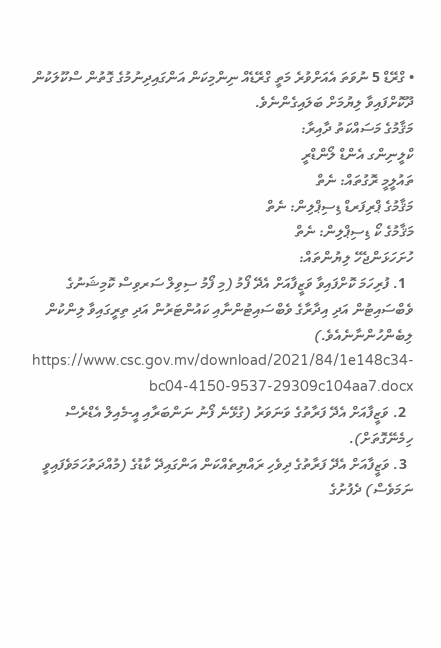• ގްރޭޑް 5 ނުވަތަ އެއަށްވުރެ މަތީ ގްރޭޑެއް ނިންމިކަން އަންގައިދިނުމުގެ ގޮތުން ސްކޫލަކުން ދޫކޮށްފައިވާ ލިޔުމަށް ބަލައިގެންނެވެ.
މަޤާމުގެ މަސައްކަތު ދާއިރާ:
ކްލީނިންގ އެންޑް ލޯންޑްރީ
ތައުލީމީ ރޮގުތައް: ނެތް
މަޤާމުގެ ޕްރިފަރޑް ޑިސިޕްލިން: ނެތް
މަޤާމުގެ ކޯ ޑިސިޕްލިން: ނެތް
ހުށަހަޅަންޖެހޭ ލިޔުންތައް:
  1. ފުރިހަމަ ކޮށްފައިވާ ވަޒީފާއަށް އެދޭ ފޯމު (މި ފޯމު ސިވިލް ސަރވިސް ކޮމިޝަނުގެ ވެބްސައިޓުން އަދި އިދާރާގެ ވެބްސައިޓުންނާއި ކައުންޓަރުން އަދި ތިރީގައިވާ ލިންކުން ލިބެންހުންނާނެއެވެ.)  https://www.csc.gov.mv/download/2021/84/1e148c34-bc04-4150-9537-29309c104aa7.docx
  2. ވަޒީފާއަށް އެދޭ ފަރާތުގެ ވަނަވަރު (ގުޅޭނެ ފޯނު ނަންބަރާއި އީ-މެއިލް އެޑްރެސް ހިމެނޭގޮތަށް).
  3. ވަޒީފާއަށް އެދޭ ފަރާތުގެ ދިވެހި ރައްޔިތެއްކަން އަންގައިދޭ ކާޑުގެ (މުއްދަތުހަމަވެފައިވީ ނަމަވެސް) ދެފުށުގެ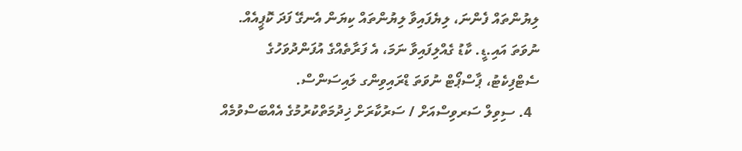ލިޔުންތައް ފެންނަ، ލިޔެފައިވާ ލިޔުންތައް ކިޔަން އެނގޭ ފަދަ ކޮޕީއެއް. ނުވަތަ އައި.ޑީ. ކާޑު ގެއްލިފައިވާ ނަމަ، އެ ފަރާތެއްގެ އުފަންދުވަހުގެ ސެޓްފިކެޓު، ޕާސްޕޯޓް ނުވަތަ ޑްރައިވިންގ ލައިސަންސް.
  4. ސިވިލް ސަރވިސްއަށް / ސަރުކާރަށް ޚިދުމަތްކުރުމުގެ އެއްބަސްވުމެއް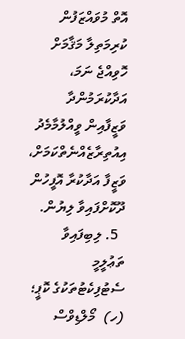އޮތް މުވައްޒަފުން ކުރިމަތިލާ މަޤާމަށް ހޮވިއްޖެ ނަމަ، އަދާކުރަމުންދާ ވަޒީފާއިން ވީއްލުމާމެދު އިއުތިރާޒެއްނެތްކަމަށް، ވަޒީފާ އަދާކުރާ އޮފީހުން ދޫކޮށްފައިވާ ލިޔުން.
  5. ލިބިފައިވާ ތަޢުލީމީ ސެޓުފިކެޓުތަކުގެ ކޮޕީ؛
(ހ)  މޯލްޑިވްސް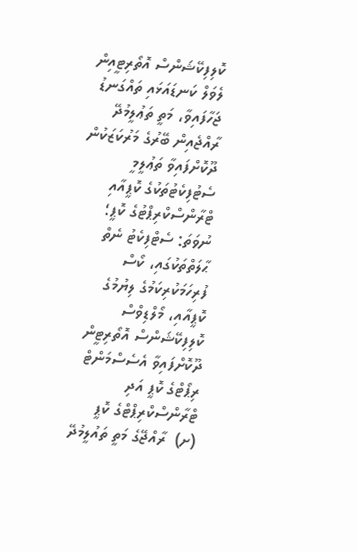ކޮލިފިކޭޝަންސް އޮތޯރިޓީއިން ލެވަލް ކަނޑައަޅައި ތައްގަނޑު ޖަހާފައިވާ، މަތީ ތަޢުލީމުދޭ ރާއްޖެއިން ބޭރުގެ މަރުކަޒަކުން ދޫކޮށްފައިވާ ތަޢުލީމީ ސެޓުފިކެޓުތަކުގެ ކޮޕީއާއި ޓްރާންސްކްރިޕްޓުގެ ކޮޕީ؛ ނުވަތަ: ސެޓްފިކެޓު ނެތް ޙާލަތްތަކުގައި، ކޯސް ފުރިހަމަކުރިކަމުގެ ލިޔުމުގެ ކޮޕީއާއި، މޯލްޑިވްސް ކޮލިފިކޭޝަންސް އޮތޯރިޓީން ދޫކޮށްފައިވާ އެސެސްމަންޓް ރިޕޯޓްގެ ކޮޕީ އަދި ޓްރާންސްކްރިޕްޓްގެ ކޮޕީ
(ށ)  ރާއްޖޭގެ މަތީ ތައުލީމުދޭ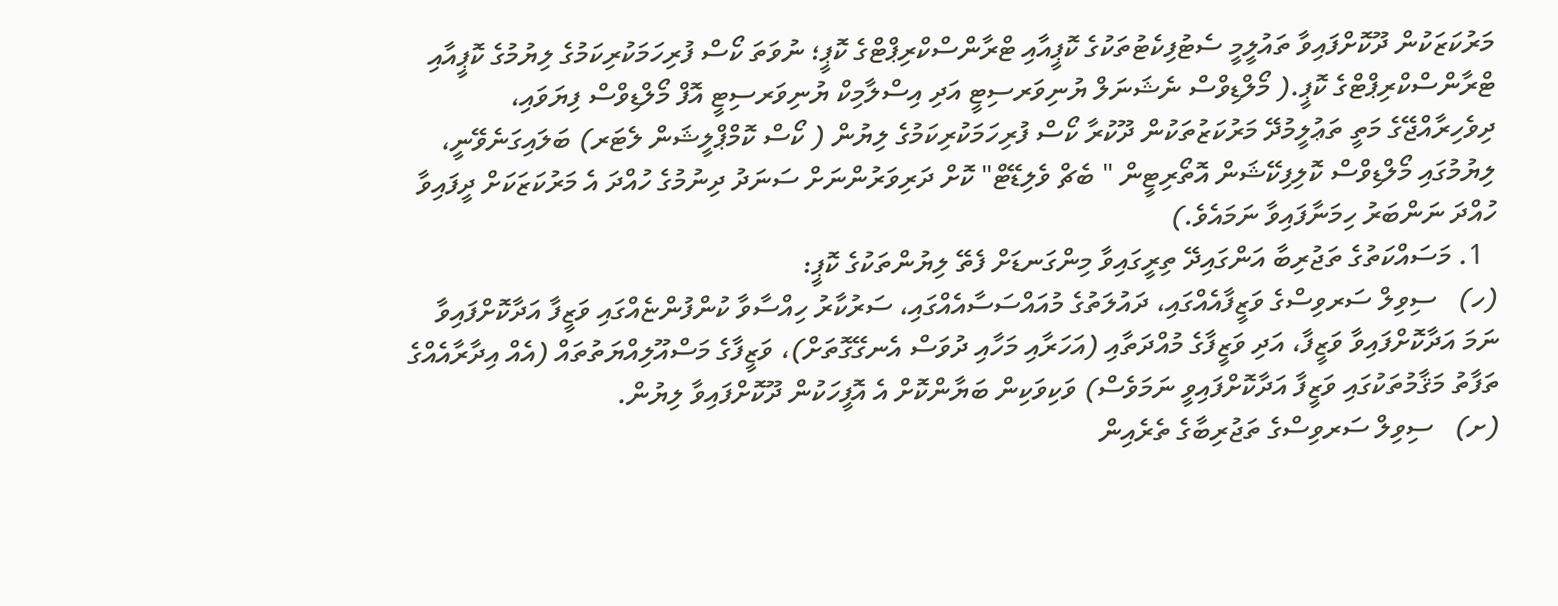މަރުކަޒަކުން ދޫކޮށްފައިވާ ތައުލީމީ ސެޓުފިކެޓުތަކުގެ ކޮޕީއާއި ޓްރާންސްކްރިޕްޓްގެ ކޮޕީ؛ ނުވަތަ ކޯސް ފުރިހަމަކުރިކަމުގެ ލިޔުމުގެ ކޮޕީއާއި ޓްރާންސްކްރިޕްޓްގެ ކޮޕީ.( މޯލްޑިވްސް ނެޝަނަލް ޔުނިވަރސިޓީ އަދި އިސްލާމިކް ޔުނިވަރސިޓީ އޮފް މޯލްޑިވްސް ފިޔަވައި، ދިވެހިރާއްޖޭގެ މަތީ ތަޢުލީމުދޭ މަރުކަޒުތަކުން ދޫކުރާ ކޯސް ފުރިހަމަކުރިކަމުގެ ލިޔުން ( ކޯސް ކޮމްޕްލީޝަން ލެޓަރ) ބަލައިގަނެވޭނީ، ލިޔުމުގައި މޯލްޑިވްސް ކޮލިފިކޭޝަން އޮތޯރިޓީން " ބެޗް ވެލިޑޭޓް" ކޮށް ދަރިވަރުންނަށް ސަނަދު ދިނުމުގެ ހުއްދަ އެ މަރުކަޒަކަށް ދީފައިވާ ހުއްދަ ނަންބަރު ހިމަނާފައިވާ ނަމައެވެ.)
  1. މަސައްކަތުގެ ތަޖުރިބާ އަންގައިދޭ ތިރީގައިވާ މިންގަނޑަށް ފެތޭ ލިޔުންތަކުގެ ކޮޕީ:
(ހ)   ސިވިލް ސަރވިސްގެ ވަޒީފާއެއްގައި، ދައުލަތުގެ މުއައްސަސާއެއްގައި، ސަރުކާރު ހިއްސާވާ ކުންފުންޏެއްގައި ވަޒީފާ އަދާކޮށްފައިވާ ނަމަ އަދާކޮށްފައިވާ ވަޒީފާ، އަދި ވަޒީފާގެ މުއްދަތާއި (އަހަރާއި މަހާއި ދުވަސް އެނގޭގޮތަށް)، ވަޒީފާގެ މަސްއޫލިއްޔަތުތައް (އެއް އިދާރާއެއްގެ ތަފާތު މަޤާމުތަކުގައި ވަޒީފާ އަދާކޮށްފައިވީ ނަމަވެސް) ވަކިވަކިން ބަޔާންކޮށް އެ އޮފީހަކުން ދޫކޮށްފައިވާ ލިޔުން.
(ށ)   ސިވިލް ސަރވިސްގެ ތަޖުރިބާގެ ތެރެއިން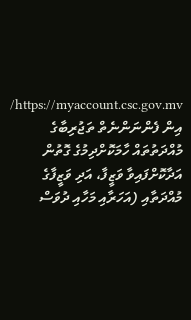https://myaccount.csc.gov.mv/ އިން ފެންނަންނެތް ތަޖުރިބާގެ މުއްދަތުތައް ހާމަކޮށްދިމުގެ ގޮތުން އަދާކޮށްފައިވާ ވަޒީފާ، އަދި ވަޒީފާގެ މުއްދަތާއި (އަހަރާއި މަހާއި ދުވަސް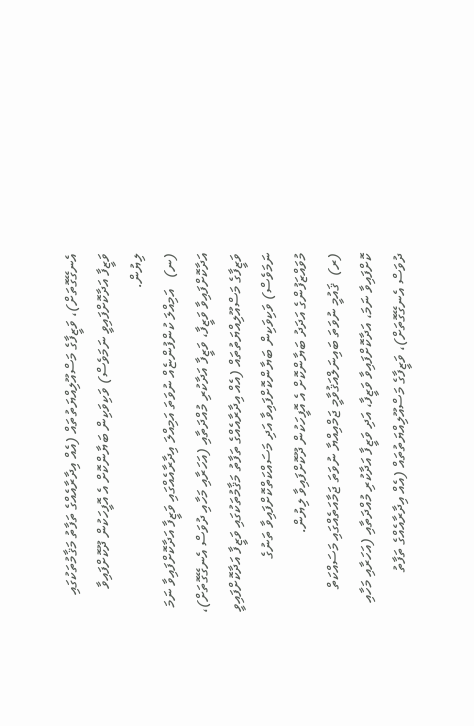އެނގޭގޮތަށް)، ވަޒީފާގެ މަސްއޫލިއްޔަތުތައް (އެއް އިދާރާއެއްގެ ތަފާތު މަޤާމުތަކުގައި ވަޒީފާ އަދާކޮށްފައިވީ ނަމަވެސް) ވަކިވަކިން ބަޔާންކޮށް އެ އޮފީހަކުން ދޫކޮށްފައިވާ ލިޔުން.
(ނ)   އަމިއްލަ ކުންފުންޏެއް ނުވަތަ އަމިއްލަ އިދާރާއެއްގައި ވަޒީފާ އަދާކޮށްފައިވާ ނަމަ އަދާކޮށްފައިވާ ވަޒީފާ، ވަޒީފާ އަދާކުރި މުއްދަތާއި (އަހަރާއި މަހާއި ދުވަސް އެނގޭގޮތަށް)، ވަޒީފާގެ މަސްއޫލިއްޔަތުތައް (އެއް އިދާރާއެއްގެ ތަފާތު މަޤާމުތަކުގައި ވަޒީފާ އަދާކޮށްފައިވީ ނަމަވެސް) ވަކިވަކިން ބަޔާންކޮށްފައިވާ އަދި މަސައްކަތްކޮށްފައިވާ ތަނުގެ މުވައްޒަފުންގެ އަދަދު ބަޔާންކޮށް އެ އޮފީހަކުން ދޫކޮށްފައިވާ ލިޔުން.
(ރ)  ޤައުމީ ނުވަތަ ބައިނަލްއަޤުވާމީ ޖަމްއިއްޔާ ނުވަތަ ޖަމާއަތެއްގައި މަސައްކަތް ކޮށްފައިވާ ނަމަ، އަދާކޮށްފައިވާ ވަޒީފާ، އަދި ވަޒީފާ އަދާކުރި މުއްދަތާއި (އަހަރާއި މަހާއި ދުވަސް އެނގޭގޮތަށް)، ވަޒީފާގެ މަސްއޫލިއްޔަތުތައް (އެއް އިދާރާއެއްގެ ތަފާތު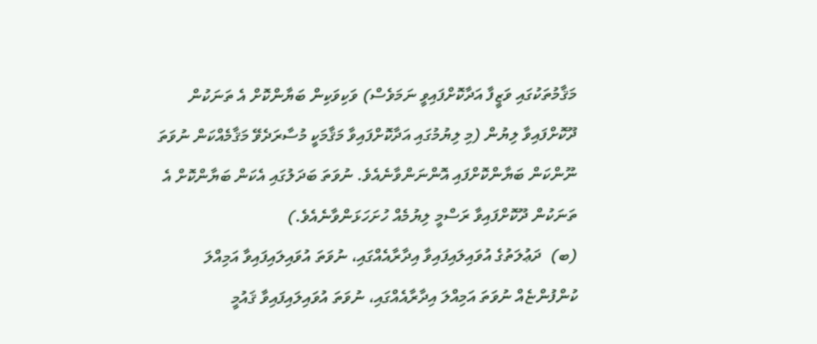މަޤާމުތަކުގައި ވަޒީފާ އަދާކޮށްފައިވީ ނަމަވެސް) ވަކިވަކިން ބަޔާންކޮށް އެ ތަނަކުން ދޫކޮށްފައިވާ ލިޔުން (މި ލިޔުމުގައި އަދާކޮށްފައިވާ މަޤާމަކީ މުސާރަދެވޭ މަޤާމެއްކަން ނުވަތަ ނޫންކަން ބަޔާންކޮށްފައި އޮންނަންވާނެއެވެ. ނުވަތަ ބަދަލުގައި އެކަން ބަޔާންކޮށް އެ ތަނަކުން ދޫކޮށްފައިވާ ރަސްމީ ލިޔުމެއް ހުށަހަޅަންވާނެއެވެ.)
(ބ)  ދަޢުލަތުގެ އުވައިލައިފައިވާ އިދާރާއެއްގައި، ނުވަތަ އުވައިލައިފައިވާ އަމިއްލަ ކުންފުންޏެއް ނުވަތަ އަމިއްލަ އިދާރާއެއްގައި، ނުވަތަ އުވައިލައިފައިވާ ޤައުމީ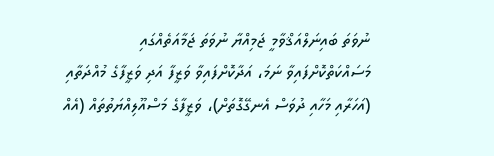ނުވަތަ ބައިނަލްއަޤްވާމީ ޖަމިއްޔާ ނުވަތަ ޖަމާއަތެއްގައި މަސައްކަތްކޮށްފައިވާ ނަމަ، އަދާކޮށްފައިވާ ވަޒީފާ އަދި ވަޒީފާގެ މުއްދަތާއި (އަހަރާއި މަހާއި ދުވަސް އެނގޭގޮތަށް)، ވަޒީފާގެ މަސްއޫލިއްޔަތުތައް (އެއް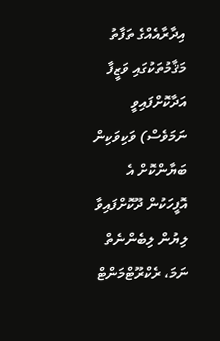އިދާރާއެއްގެ ތަފާތު މަޤާމުތަކުގައި ވަޒީފާ އަދާކޮށްފައިވީ ނަމަވެސް) ވަކިވަކިން ބަޔާންކޮށް އެ އޮފީހަކުން ދޫކޮށްފައިވާ ލިޔުން ލިބެންނެތް ނަމަ، ރެކްރޫޓްމަންޓް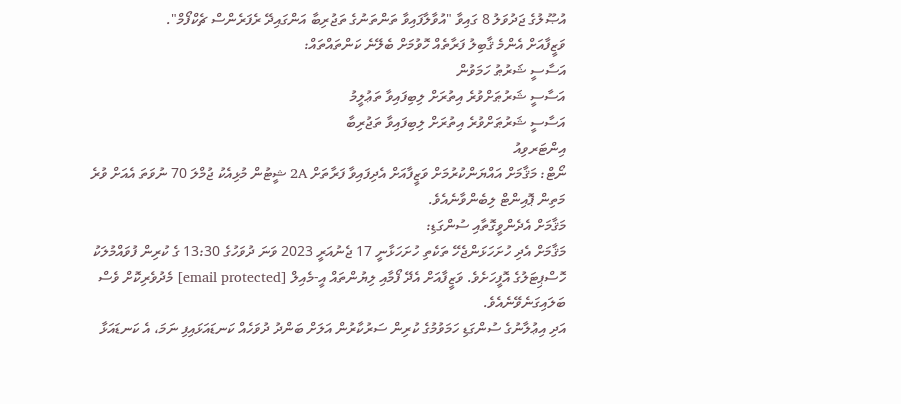އުޞޫލުގެ ޖަދުވަލު 8 ގައިވާ "އުވާލާފައިވާ ތަންތަނުގެ ތަޖުރިބާ އަންގައިދޭ ރެފަރެންސް ޗެކްފޯމް".
ވަޒީފާއަށް އެންމެ ޤާބިލު ފަރާތެއް ހޮވުމަށް ބެލޭނެ ކަންތައްތައް:
އަސާސީ ޝަރުޠު ހަމަވުން
އަސާސީ ޝަރުޠަށްވުރެ އިތުރަށް ލިބިފައިވާ ތަޢުލީމު
އަސާސީ ޝަރުޠަށްވުރެ އިތުރަށް ލިބިފައިވާ ތަޖުރިބާ
އިންޓަރވިއު
ނޯޓް: މަޤާމަށް އައްޔަންކުރުމަށް ވަޒީފާއަށް އެދިފައިވާ ފަރާތަށް 2A ޝީޓުން މުޅިއެކު ޖުމްލަ 70 ނުވަތަ އެއަށް ވުރެ މަތިން ޕޮއިންޓް ލިބެންވާނެއެވެ.
މަޤާމަށް އެދެންވީގޮތާއި ސުންގަޑި:
މަޤާމަށް އެދި ހުށަހަޅަންޖެހޭ ތަކެތި ހުށަހަޅާނީ 17 ޖެނުއަރީ 2023 ވަނަ ދުވަހުގެ 13:30 ގެ ކުރިން ފުވައްމުލަކު ހޮސްޕިޓަލުގެ އޮފީހަށެވެ. ވަޒީފާއަށް އެދޭ ފޯމާއި ލިޔުންތައް އީ-މެއިލް [email protected] މެދުވެރިކޮށް ވެސް ބަލައިގަނެވޭނެއެވެ.
އަދި އިޢުލާނުގެ ސުންގަޑި ހަމަވުމުގެ ކުރިން ސަރުކާރުން އަލަށް ބަންދު ދުވަހެއް ކަނޑައަޅައިފި ނަމަ، އެ ކަނޑައަޅާ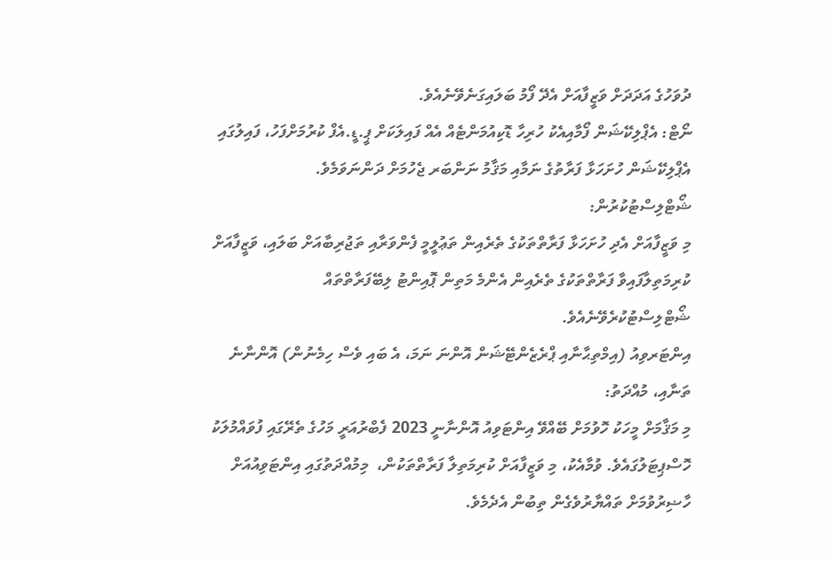ދުވަހުގެ އަދަދަށް ވަޒީފާއަށް އެދޭ ފޯމު ބަލައިގަނެވޭނެއެވެ.
ނޯޓް: އެޕްލިކޭޝަން ފޯމާއިއެކު ހުރިހާ ޑޮކިއުމަންޓެއް އެއް ފައިލަކަށް ޕީ.ޑީ.އެފް ކުރުމަށްފަހު، ފައިލުގައި އެޕްލިކޭޝަން ހުށަހަޅާ ފަރާތުގެ ނަމާއި މަޤާމު ނަންބަރ ޖެހުމަށް ދަންނަވަމެވެ.
ޝޯޓްލިސްޓުކުރުން:
މި ވަޒީފާއަށް އެދި ހުށަހަޅާ ފަރާތްތަކުގެ ތެރެއިން ތަޢުލީމީ ފެންވަރާއި ތަޖުރިބާއަށް ބަލައި، ވަޒީފާއަށް ކުރިމަތިލާފައިވާ ފަރާތްތަކުގެ ތެރެއިން އެންމެ މަތިން ޕޮއިންޓު ލިބޭފަރާތްތައް ޝޯޓްލިސްޓުކުރެވޭނެއެވެ.
އިންޓަރވިއު (އިމްތިޙާނާއި ޕްރެޒެންޓޭޝަން އޮންނަ ނަމަ، އެ ބައި ވެސް ހިމެނުން) އޮންނާނެ ތަނާއި، މުއްދަތު:
މި މަޤާމަށް މީހަކު ހޮވުމަށް ބޭއްވޭ އިންޓަވިއު އޮންނާނީ 2023 ފެބްރުއަރީ މަހުގެ ތެރޭގައި ފުވައްމުލަކު ހޮސްޕިޓަލުގައެވެ. ވުމާއެކު، މި ވަޒީފާއަށް ކުރިމަތިލާ ފަރާތްތަކުން،  މިމުއްދަތުގައި އިންޓަވިއުއަށް ހާޟިރުވުމަށް ތައްޔާރުވެގެން ތިބުން އެދެމެވެ.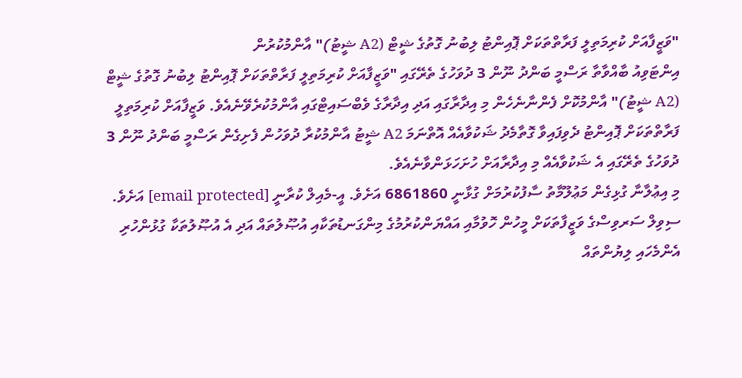"ވަޒީފާއަށް ކުރިމަތިލީ ފަރާތްތަކަށް ޕޮއިންޓު ލިބުނު ގޮތުގެ ޝީޓް (A2 ޝީޓު)" އާންމުކުރުން
އިންޓަވިއު ބާއްވާތާ ރަސްމީ ބަންދު ނޫން 3 ދުވަހުގެ ތެރޭގައި "ވަޒީފާއަށް ކުރިމަތިލީ ފަރާތްތަކަށް ޕޮއިންޓު ލިބުނު ގޮތުގެ ޝީޓް (A2 ޝީޓު)" އާންމުކޮށް ފެންނާނެހެން މި އިދާރާގައި އަދި އިދާރާގެ ވެބްސައިޓްގައި އާންމުކުރެވޭނެއެވެ. ވަޒީފާއަށް ކުރިމަތިލީ ފަރާތްތަކަށް ޕޮއިންޓު ދެވިފައިވާ ގޮތާމެދު ޝަކުވާއެއް އޮތްނަމަ A2 ޝީޓު އާންމުކުރާ ދުވަހުން ފެށިގެން ރަސްމީ ބަންދު ނޫން 3 ދުވަހުގެ ތެރޭގައި އެ ޝަކުވާއެއް މި އިދާރާއަށް ހުށަހަޅަންވާނެއެވެ.
މި އިޢުލާނާ ގުޅިގެން މަޢުލޫމާތު ސާފުކުރުމަށް ގުޅާނީ 6861860 އަށެވެ. އީ-މެއިލް ކުރާނީ [email protected] އަށެވެ.
ސިވިލް ސަރވިސްގެ ވަޒީފާތަކަށް މީހުން ހޮވުމާއި އައްޔަންކުރުމުގެ މިންގަނޑުތަކާއި އުޞޫލުތައް އަދި އެ އުޞޫލުތަކާ ގުޅުންހުރި އެންމެހައި ލިޔުންތައް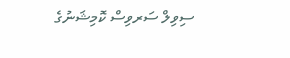ސިވިލް ސަރވިސް ކޮމިޝަނުގެ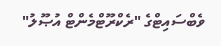ވެބްސައިޓްގެ "ރެކްރޫޓްމެންޓް އުޞޫލު"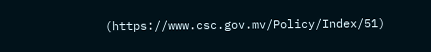(https://www.csc.gov.mv/Policy/Index/51)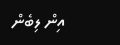އިން ލިބެން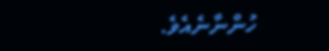ހުންނާނެއެވެ.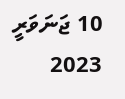10 ޖަނަވަރީ 2023